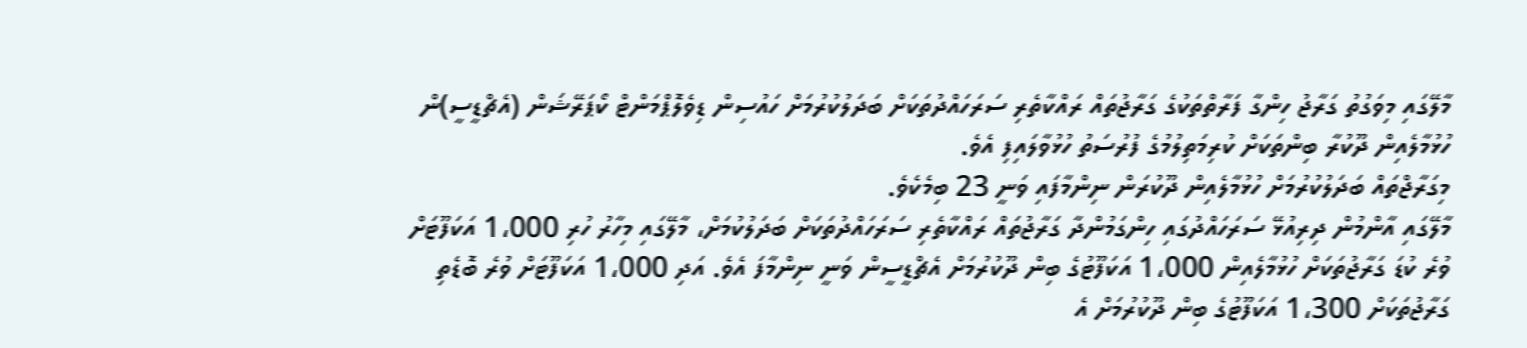މާލޭގައި މިވަގުތު ގަރާޖު ހިންގާ ފަރާތްތަކުގެ ގަރާޖުތައް ރައްކާތެރި ސަރަހައްދުތަކަށް ބަދަލުކުރުމަށް ހައުސިން ޑިވެލޮޕްމަންޓް ކޯޕަރޭޝަން (އެޗްޑީސީ)ން ހުޅުމާލެއިން ދޫކުރާ ބިންތަކަށް ކުރިމަތިލުމުގެ ފުރުސަތު ހުޅުވާލައިފި އެވެ.
މިގަރާޖްތައް ބަދަލުކުރުމަށް ހުޅުމާލެއިން ދޫކުރަން ނިންމާފައި ވަނީ 23 ބިމެކެވެ.
މާލޭގައި އާންމުން ދިރިއުޅޭ ސަރަހައްދުގައި ހިންގަމުންދާ ގަރާޖުތައް ރައްކާތެރި ސަރަހައްދުތަކަށް ބަދަލުކުމަށް، މާލޭގައި މިހާރު ހުރި 1،000 އަކަފޫޓަށް ވުރެ ކުޑަ ގަރާޖުތަކަށް ހުޅުމާލެއިން 1،000 އަކަފޫޓުގެ ބިން ދޫކުރުމަށް އެޗްޑީސީން ވަނީ ނިންމާފަ އެވެ. އަދި 1،000 އަކަފޫޓަށް ވުރެ ބޮޑެތި ގަރާޖުތަކަށް 1،300 އަކަފޫޓުގެ ބިން ދޫކުރުމަށް އެ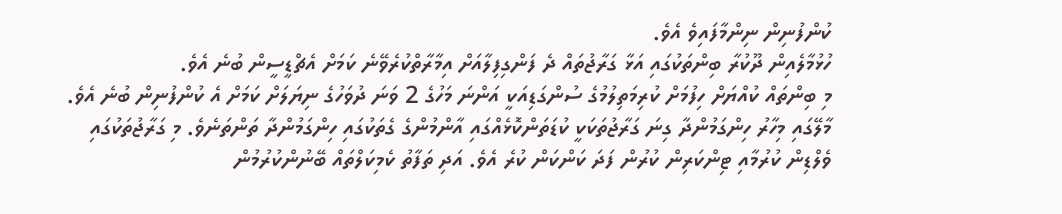ކުންފުނިން ނިންމާފައިވެ އެވެ.
ހުޅުމާލެއިން ދޫކުރާ ބިންތަކުގައި އަޅާ ގަރާޖުތައް ދެ ފަންގިފިލާއަށް އިމާރާތްކުރެވޭނެ ކަމަށް އެޗްޑީސީން ބުނެ އެވެ.
މި ބިންތައް ކުއްޔަށް ހިފުމަށް ކުރިމަތިލުމުގެ ސުންގަޑިއަކީ އަންނަ މަހުގެ 2 ވަނަ ދުވަހުގެ ނިޔަލަށް ކަމަށް އެ ކުންފުނިން ބުނެ އެވެ.
މާލޭގައި މިހާރު ހިންގަމުންދާ ގިނަ ގަރާޖުތަކަކީ ކުޑަތަންކޮޅެއްގައި އާންމުންގެ ގެތަކުގައި ހިންގަމުންދާ ތަންތަނެވެ. މި ގަރާޖުތަކުގައި ވެލްޑިން ކުރުމާއި ޓިންކަރިން ކުރުން ފަދަ ކަންކަން ކުރެ އެވެ. އަދި ތަފާތު ކެމިކަލްތައް ބޭނުންކުރުމުން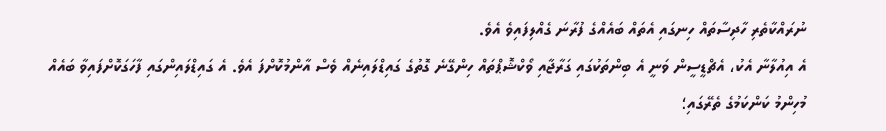ނުރައްކާތެރި ހާދިސާތައް ހިނގައި އެތައް ބައެއްގެ ފުރާނަ ގެއްލިފައިވެ އެވެ.
އެ އިއުލާނާ އެކު، އެޗްޑީސީން ވަނީ އެ ބިންތަކުގައި ގަރާޖާއި ވޯކްޝޮޕްތައް ހިންގޭނެ ގޮތުގެ ގައިޑްލައިނެއް ވެސް އާންމުކޮށްފަ އެވެ. އެ ގައިޑްލައިންގައި ފާހަގަކޮށްފައިވާ ބައެއް މުހިންމު ކަންކަމުގެ ތެރޭގައި؛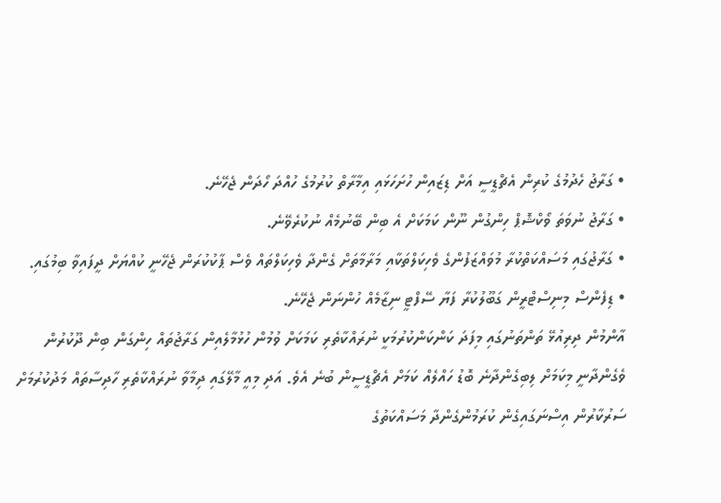• ގަރާޖު ހެދުމުގެ ކުރިން އެޗްޑީސީ އަށް ޑިޒައިން ހުށަހަޅައި އިމާރާތް ކުރުމުގެ ހުއްދަ ހޯދަން ޖެހޭނެ.
• ގަރާޖު ނުވަތަ ވޯކްޝޮޕް ހިންގުން ނޫން ކަމަކަށް އެ ބިން ބޭނުމެއް ނުކުރެވޭނެ.
• ގަރާޖުގައި މަސައްކަތްކުރާ މުވައްޒަފުންގެ ވެހިކަލްތަކާއި މަރާމާތަށް ގެންދާ ވެހިކަލްތައް ވެސް ޕާކުކުރަން ޖެހޭނީ ކުއްޔަށް ދީފައިވާ ބިމުގައި.
• ޑިފެންސް މިނިސްޓްރީން ގަބޫލުކުރާ ފަޔާ ސޭފްޓީ ނިޒާމެއް ހުންނަން ޖެހޭނެ.
އާންމުން ދިރިއުޅޭ ތަންތަނުގައި މިފަދަ ކަންކަންކުރުމަކީ ނުރައްކާތެރި ކަމަކަށް ވުމުން ހުޅުމާލެއިން ގަރާޖުތައް ހިންގަން ބިން ދޫކުރުން ވެގެންދާނީ މިކަމަށް ލިބިގެންދާނެ ބޮޑު ހައްލެއް ކަމަށް އެޗްޑީސީން ބުނެ އެވެ. އަދި މިއީ މާލޭގައި ދިމާވާ ނުރައްކާތެރި ހާދިސާތައް މަދުކުރުމަށް ސަރުކާރުން އިސްނަގައިގެން ކުރަމުންގެންދާ މަސައްކަތުގެ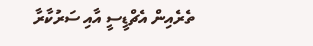ތެރެއިން އެޗްޑީސީ އާއި ސަރުކާރާ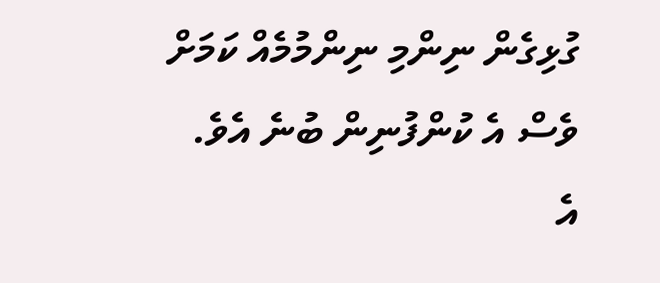ގުޅިގެން ނިންމި ނިންމުމެއް ކަމަށް ވެސް އެ ކުންފުނިން ބުނެ އެވެ.
އެ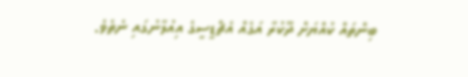ބިންތައް ކުއްޔަށް ދޫކުރާ އަގެއް އެޗްޑީސީގެ އިއުލާނުގައި ނެތެވެ.